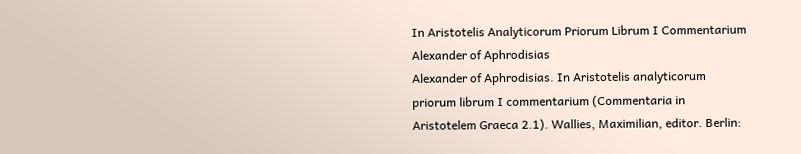In Aristotelis Analyticorum Priorum Librum I Commentarium
Alexander of Aphrodisias
Alexander of Aphrodisias. In Aristotelis analyticorum priorum librum I commentarium (Commentaria in Aristotelem Graeca 2.1). Wallies, Maximilian, editor. Berlin: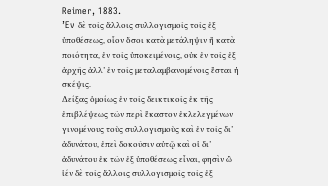Reimer, 1883.
’Ev δὲ τοῖς ἄλλοις συλλογισμοῖς τοῖς ἐξ ὑποθέσεως, οἷον ὅσοι κατὰ μετάληψιν ἢ κατὰ ποιότητα, ἐν τοῖς ὑποκειμένοις, οὐκ ἐν τοῖς ἐξ ἀρχῆς ἀλλ’ ἐν τοῖς μεταλαμβανομένοις ἔσται ἡ σκέψις.
Δείξας ὁμοίως ἐν τοῖς δεικτικοῖς ἐκ τῆς ἐπιβλέψεως τῶν περὶ ἕκαστον ἐκλελεγμένων γινομένους τοὺς συλλογισμοὺς καὶ ἐν τοῖς δι’ ἀδυνάτου, ἐπεὶ δοκοῦσιν αὐτῷ καὶ οἱ δι’ ἀδυνάτου ἐκ τῶν ἐξ ὑποθέσεως εἶναι, φησὶν ὢ ἱέν δὲ τοῖς ἄλλοις συλλογισμοῖς τοῖς ἐξ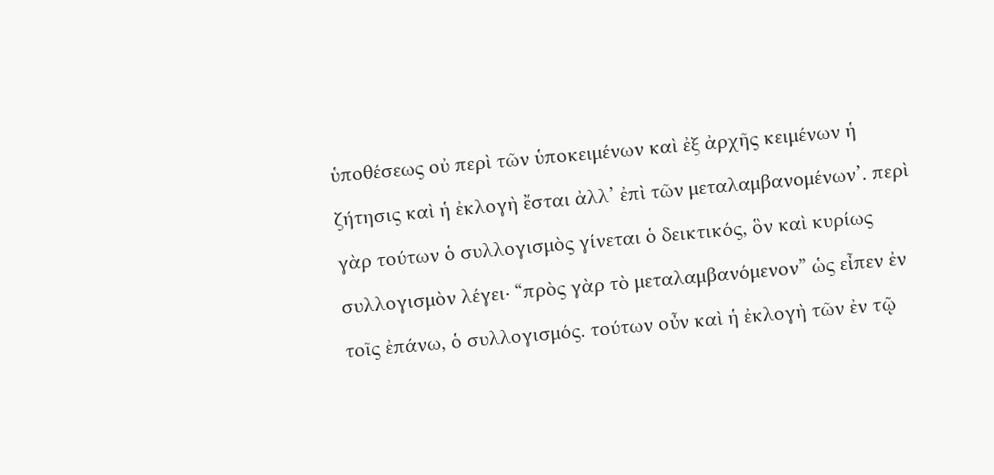ὑποθέσεως οὐ περὶ τῶν ὑποκειμένων καὶ ἐξ ἀρχῆς κειμένων ἡ ζήτησις καὶ ἡ ἐκλογὴ ἔσται ἀλλ’ ἐπὶ τῶν μεταλαμβανομένων’. περὶ γὰρ τούτων ὁ συλλογισμὸς γίνεται ὁ δεικτικός, ὃν καὶ κυρίως συλλογισμὸν λέγει· “πρὸς γὰρ τὸ μεταλαμβανόμενον” ὡς εἶπεν ἐν τοῖς ἐπάνω, ὁ συλλογισμός. τούτων οὖν καὶ ἡ ἐκλογὴ τῶν ἐν τῷ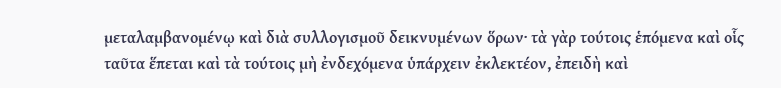μεταλαμβανομένῳ καὶ διὰ συλλογισμοῦ δεικνυμένων ὅρων· τὰ γὰρ τούτοις ἑπόμενα καὶ οἷς ταῦτα ἕπεται καὶ τὰ τούτοις μὴ ἐνδεχόμενα ὑπάρχειν ἐκλεκτέον, ἐπειδὴ καὶ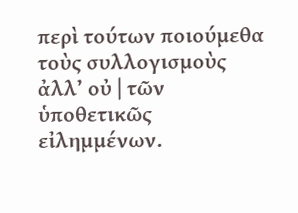περὶ τούτων ποιούμεθα τοὺς συλλογισμοὺς ἀλλ’ οὐ | τῶν ὑποθετικῶς εἰλημμένων.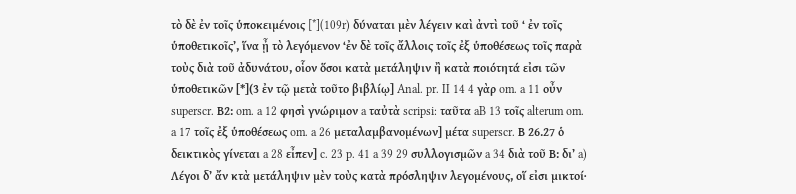τὸ δὲ ἐν τοῖς ὑποκειμένοις [*](109r) δύναται μὲν λέγειν καὶ ἀντὶ τοῦ ‘ ἐν τοῖς ὑποθετικοῖς’, ἵνα ᾖ τὸ λεγόμενον ‘ἐν δὲ τοῖς ἄλλοις τοῖς ἐξ ὑποθέσεως τοῖς παρὰ τοὺς διὰ τοῦ ἀδυνάτου, οἷον ὅσοι κατὰ μετάληψιν ἢ κατὰ ποιότητά εἰσι τῶν ὑποθετικῶν [*](3 ἐν τῷ μετὰ τοῦτο βιβλίῳ] Anal. pr. II 14 4 γὰρ om. a 11 οὖν superscr. Β2: om. a 12 φησὶ γνώριμον a ταὐτὰ scripsi: ταῦτα aB 13 τοῖς alterum om. a 17 τοῖς ἐξ ὑποθέσεως om. a 26 μεταλαμβανομένων] μέτα superscr. Β 26.27 ὁ δεικτικὸς γίνεται a 28 εἶπεν] c. 23 p. 41 a 39 29 συλλογισμῶν a 34 διὰ τοῦ Β: δι’ a)
Λέγοι δ’ ἄν κτὰ μετάληψιν μὲν τοὺς κατὰ πρόσληψιν λεγομένους, οἵ εἰσι μικτοί·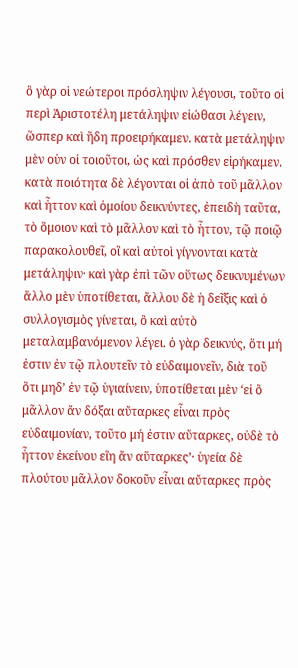ὃ γὰρ οἱ νεώτεροι πρόσληψιν λέγουσι, τοῦτο οἱ περὶ Ἀριστοτέλη μετάληψιν εἰώθασι λέγειν, ὥσπερ καὶ ἤδη προειρήκαμεν. κατὰ μετάληψιν μὲν οὑν οἱ τοιοῦτοι, ὡς καὶ πρόσθεν εἰρήκαμεν. κατὰ ποιότητα δὲ λέγονται οἱ ἀπὸ τοῦ μᾶλλον καὶ ἧττον καὶ ὁμοίου δεικνύντες, ἐπειδὴ ταῦτα, τὸ ὅμοιον καὶ τὸ μᾶλλον καὶ τὸ ἧττον, τῷ ποιῷ παρακολουθεῖ, οἳ καὶ αὐτοὶ γίγνονται κατὰ μετάληψιν· καὶ γὰρ ἐπὶ τῶν οὕτως δεικνυμένων ἄλλο μὲν ὑποτίθεται, ἄλλου δὲ ἡ δεῖξις καὶ ὁ συλλογισμὸς γίνεται, ὃ καὶ αὐτὸ μεταλαμβανόμενον λέγει. ὁ γὰρ δεικνύς, ὅτι μή ἐστιν ἐν τῷ πλουτεῖν τὸ εὐδαιμονεῖν, διὰ τοῦ ὅτι μηδ’ ἐν τῷ ὑγιαίνειν, ὑποτίθεται μὲν ‘εἰ ὃ μᾶλλον ἄν δόξαι αὔταρκες εἶναι πρὸς εὐδαιμονίαν, τοῦτο μή ἐστιν αὔταρκες, οὐδὲ τὸ ἧττον ἐκείνου εἴη ἄν αὕταρκες’· ὑγεία δὲ πλούτου μᾶλλον δοκοῦν εἶναι αὔταρκες πρὸς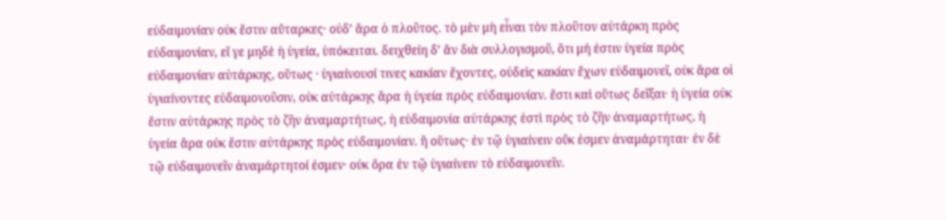εὐδαιμονίαν οὐκ ἔστιν αὔταρκες· οὐδ’ ἄρα ὁ πλοῦτος. τὸ μὲν μὴ εἶναι τὸν πλοῦτον αὐτάρκη πρὸς εὐδαιμονίαν, εἴ γε μηδὲ ἡ ὑγεία, ὑπόκειται. δειχθείη δ’ ἄν διὰ συλλογισμοῦ, ὅτι μή ἐστιν ὑγεία πρὸς εὐδαιμονίαν αὐτάρκης, οὕτως · ὑγιαίνουσί τινες κακίαν ἔχοντες, οὐδεὶς κακίαν ἔχων εὐδαιμονεῖ, οὐκ ἄρα οἱ ὑγιαίνοντες εὐδαιμονοῦσιν, οὐκ αὐτάρκης ἄρα ἡ ὑγεία πρὸς εὐδαιμονίαν. ἔστι καὶ οὕτως δεῖξαι· ἡ ὑγεία οὐκ ἔστιν αὐτάρκης πρὸς τὸ ζῆν ἀναμαρτήτως, ἡ εὐδαιμονία αὐτάρκης ἐστὶ πρὸς τὸ ζῆν ἀναμαρτήτως, ἡ ὑγεία ἄρα οὐκ ἔστιν αὐτάρκης πρὸς εὐδαιμονίαν. ἢ οὕτως· ἐν τῷ ὑγιαίνειν οὔκ ἐσμεν ἀναμάρτηται· ἐν δὲ τῷ εὐδαιμονεῖν ἀναμάρτητοί ἐσμεν· οὐκ ὄρα ἐν τῷ ὑγιαίνειν τὸ εὐδαιμονεῖν.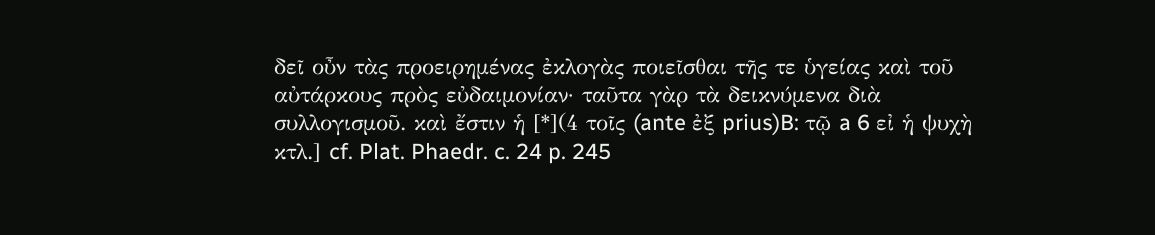δεῖ οὖν τὰς προειρημένας ἐκλογὰς ποιεῖσθαι τῆς τε ὑγείας καὶ τοῦ αὐτάρκους πρὸς εὐδαιμονίαν· ταῦτα γὰρ τὰ δεικνύμενα διὰ συλλογισμοῦ. καὶ ἔστιν ἡ [*](4 τοῖς (ante ἐξ prius)B: τῷ a 6 εἰ ἡ ψυχὴ κτλ.] cf. Plat. Phaedr. c. 24 p. 245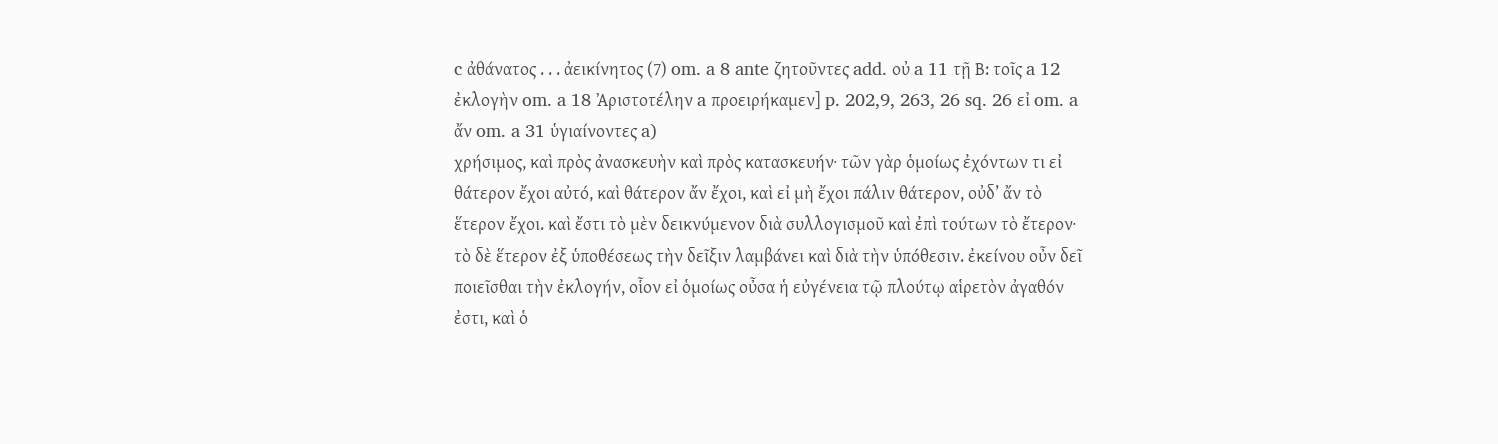c ἀθάνατος . . . ἀεικίνητος (7) om. a 8 ante ζητοῦντες add. οὐ a 11 τῇ Β: τοῖς a 12 ἐκλογὴν om. a 18 Ἀριστοτέλην a προειρήκαμεν] p. 202,9, 263, 26 sq. 26 εἰ om. a ἄν om. a 31 ὑγιαίνοντες a)
χρήσιμος, καὶ πρὸς ἀνασκευὴν καὶ πρὸς κατασκευήν· τῶν γὰρ ὁμοίως ἐχόντων τι εἰ θάτερον ἔχοι αὐτό, καὶ θάτερον ἄν ἔχοι, καὶ εἰ μὴ ἔχοι πάλιν θάτερον, οὐδ’ ἄν τὸ ἕτερον ἔχοι. καὶ ἔστι τὸ μὲν δεικνύμενον διὰ συλλογισμοῦ καὶ ἐπὶ τούτων τὸ ἔτερον· τὸ δὲ ἕτερον ἐξ ὑποθέσεως τὴν δεῖξιν λαμβάνει καὶ διὰ τὴν ὑπόθεσιν. ἐκείνου οὖν δεῖ ποιεῖσθαι τὴν ἐκλογήν, οἷον εἰ ὁμοίως οὖσα ἡ εὐγένεια τῷ πλούτῳ αἱρετὸν ἀγαθόν ἐστι, καὶ ὁ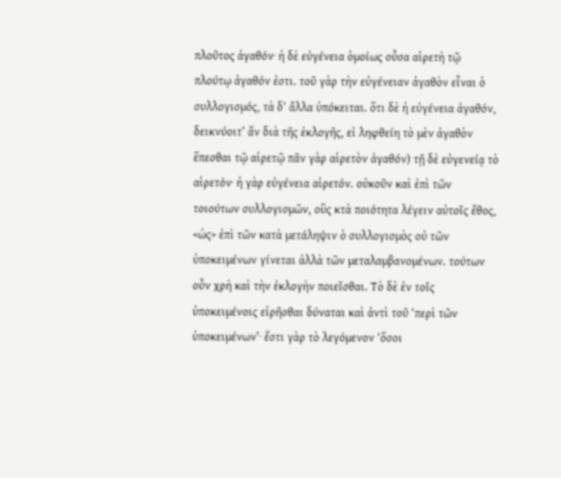πλοῦτος ἀγαθόν· ἡ δὲ εὐγένεια ὁμοίως οὖσα αἱρετὴ τῷ πλούτῳ ἀγαθόν ἐστι. τοῦ γὰρ τὴν εὐγένειαν ἀγαθὸν εἶναι ὁ συλλογισμός, τὰ δ’ ἄλλα ὑπόκειται. ὅτι δὲ ἡ εὐγένεια ἀγαθόν, δεικνύοιτ’ ἄν διὰ τῆς ἐκλογῆς, εἰ ληφθείη τὸ μὲν ἀγαθὸν ἕπεσθαι τῷ αἱρετῷ πᾶν γὰρ αἱρετὸν ἀγαθόν) τῇ δὲ εὐγενείᾳ τὸ αἱρετόν· ἡ γὰρ εὐγένεια αἱρετόν. οὐκοῦν καὶ ἐπὶ τῶν τοιούτων συλλογισμῶν, οὓς κτὰ ποιότητα λέγειν αὐτοῖς ἔθος, <ὡς> ἐπὶ τῶν κατὰ μετάληψιν ὁ συλλογισμὸς οὐ τῶν ὑποκειμένων γίνεται ἀλλὰ τῶν μεταλαμβανομένων. τούτων οὖν χρὴ καὶ τὴν ἐκλογὴν ποιεῖσθαι. Τὸ δὲ ἐν τοῖς ὑποκειμένοις εἰρῆσθαι δύναται καὶ ἀντὶ τοῦ ‘περὶ τῶν ὑποκειμένων’· ἔστι γὰρ τὸ λεγόμενον ‘ὅσοι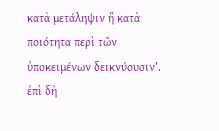κατὰ μετάληψιν ἢ κατὰ ποιότητα περὶ τῶν ὑποκειμένων δεικνύουσιν’. ἐπὶ δὴ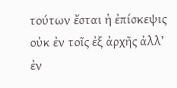τούτων ἔσται ἡ ἐπίσκεψις οὐκ ἐν τοῖς ἐξ ἀρχῆς ἀλλ’ ἐν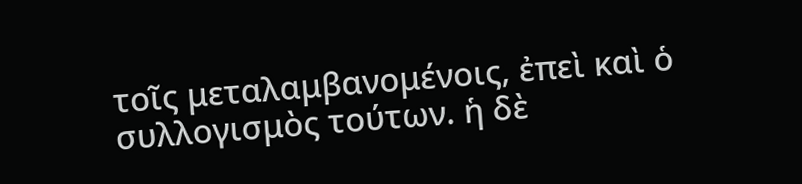τοῖς μεταλαμβανομένοις, ἐπεὶ καὶ ὁ συλλογισμὸς τούτων. ἡ δὲ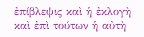ἐπίβλεψις καὶ ἡ ἐκλογὴ καὶ ἐπὶ τούτων ἡ αὐτὴ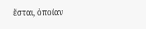ἔσται, ὁποίαν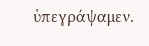ὑπεγράψαμεν.